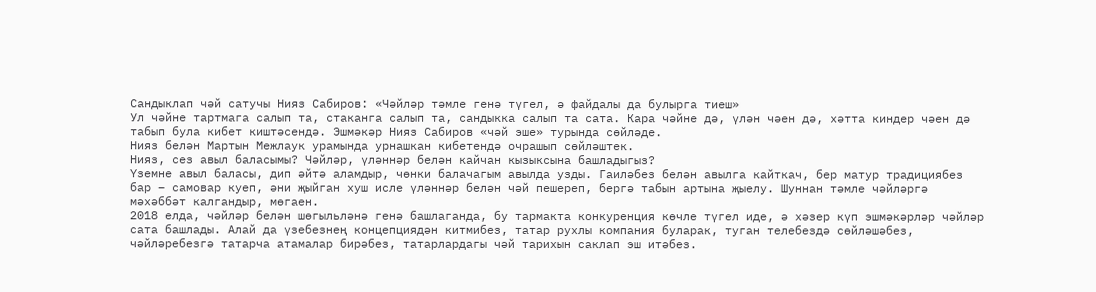Сандыклап чәй сатучы Нияз Сабиров: «Чәйләр тәмле генә түгел, ә файдалы да булырга тиеш»
Ул чәйне тартмага салып та, стаканга салып та, сандыкка салып та сата. Кара чәйне дә, үлән чәен дә, хәтта киндер чәен дә табып була кибет киштәсендә. Эшмәкәр Нияз Сабиров «чәй эше» турында сөйләде.
Нияз белән Мартын Межлаук урамында урнашкан кибетендә очрашып сөйләштек.
Нияз, сез авыл баласымы? Чәйләр, үләннәр белән кайчан кызыксына башладыгыз?
Үземне авыл баласы, дип әйтә аламдыр, чөнки балачагым авылда узды. Гаиләбез белән авылга кайткач, бер матур традициябез бар – самовар куеп, әни җыйган хуш исле үләннәр белән чәй пешереп, бергә табын артына җыелу. Шуннан тәмле чәйләргә мәхәббәт калгандыр, мөгаен.
2018 елда, чәйләр белән шөгыльләнә генә башлаганда, бу тармакта конкуренция көчле түгел иде, ә хәзер күп эшмәкәрләр чәйләр сата башлады. Алай да үзебезнең концепциядән китмибез, татар рухлы компания буларак, туган телебездә сөйләшәбез, чәйләребезгә татарча атамалар бирәбез, татарлардагы чәй тарихын саклап эш итәбез.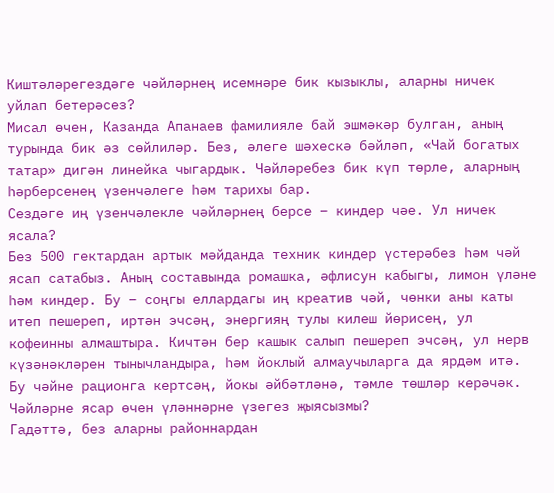Киштәләрегездәге чәйләрнең исемнәре бик кызыклы, аларны ничек уйлап бетерәсез?
Мисал өчен, Казанда Апанаев фамилияле бай эшмәкәр булган, аның турында бик әз сөйлиләр. Без, әлеге шәхескә бәйләп, «Чай богатых татар» дигән линейка чыгардык. Чәйләребез бик күп төрле, аларның һәрберсенең үзенчәлеге һәм тарихы бар.
Сездәге иң үзенчәлекле чәйләрнең берсе – киндер чәе. Ул ничек ясала?
Без 500 гектардан артык мәйданда техник киндер үстерәбез һәм чәй ясап сатабыз. Аның составында ромашка, әфлисун кабыгы, лимон үләне һәм киндер. Бу – соңгы еллардагы иң креатив чәй, чөнки аны каты итеп пешереп, иртән эчсәң, энергияң тулы килеш йөрисең, ул кофеинны алмаштыра. Кичтән бер кашык салып пешереп эчсәң, ул нерв күзәнәкләрен тынычландыра, һәм йоклый алмаучыларга да ярдәм итә. Бу чәйне рационга кертсәң, йокы әйбәтләнә, тәмле төшләр керәчәк.
Чәйләрне ясар өчен үләннәрне үзегез җыясызмы?
Гадәттә, без аларны районнардан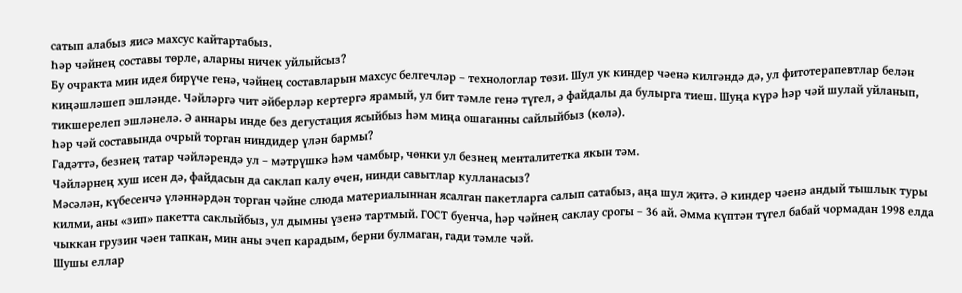сатып алабыз яисә махсус кайтартабыз.
Һәр чәйнең составы төрле, аларны ничек уйлыйсыз?
Бу очракта мин идея бирүче генә, чәйнең составларын махсус белгечләр – технологлар төзи. Шул ук киндер чәенә килгәндә дә, ул фитотерапевтлар белән киңәшләшеп эшләнде. Чәйләргә чит әйберләр кертергә ярамый, ул бит тәмле генә түгел, ә файдалы да булырга тиеш. Шуңа күрә һәр чәй шулай уйланып, тикшерелеп эшләнелә. Ә аннары инде без дегустация ясыйбыз һәм миңа ошаганны сайлыйбыз (көлә).
Һәр чәй составында очрый торган ниндидер үлән бармы?
Гадәттә, безнең татар чәйләрендә ул – мәтрүшкә һәм чамбыр, чөнки ул безнең менталитетка якын тәм.
Чәйләрнең хуш исен дә, файдасын да саклап калу өчен, нинди савытлар кулланасыз?
Мәсәлән, күбесенчә үләннәрдән торган чәйне слюда материалыннан ясалган пакетларга салып сатабыз, аңа шул җитә. Ә киндер чәенә андый тышлык туры килми, аны «зип» пакетта саклыйбыз, ул дымны үзенә тартмый. ГОСТ буенча, һәр чәйнең саклау срогы – 36 ай. Әмма күптән түгел бабай чормадан 1998 елда чыккан грузин чәен тапкан, мин аны эчеп карадым, берни булмаган, гади тәмле чәй.
Шушы еллар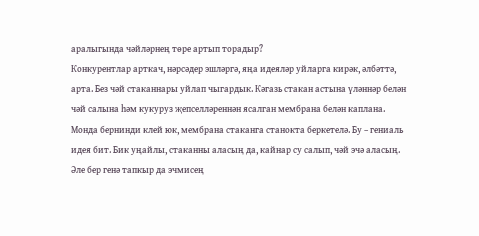аралыгында чәйләрнең төре артып торадыр?
Конкурентлар арткач, нәрсәдер эшләргә, яңа идеяләр уйларга кирәк, әлбәттә, арта. Без чәй стаканнары уйлап чыгардык. Кәгазь стакан астына үләннәр белән чәй салына һәм кукуруз җепселләреннән ясалган мембрана белән каплана. Монда бернинди клей юк, мембрана стаканга станокта беркетелә. Бу – гениаль идея бит. Бик уңайлы, стаканны аласың да, кайнар су салып, чәй эчә аласың. Әле бер генә тапкыр да эчмисең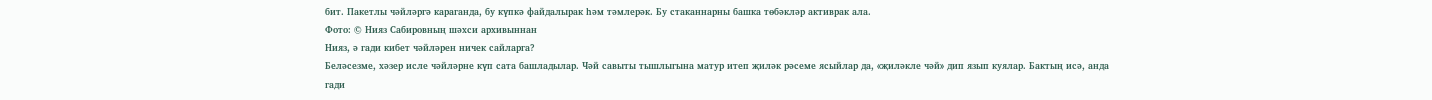бит. Пакетлы чәйләргә караганда, бу күпкә файдалырак һәм тәмлерәк. Бу стаканнарны башка төбәкләр активрак ала.
Фото: © Нияз Сабировның шәхси архивыннан
Нияз, ә гади кибет чәйләрен ничек сайларга?
Беләсезме, хәзер исле чәйләрне күп сата башладылар. Чәй савыты тышлыгына матур итеп җиләк рәсеме ясыйлар да, «җиләкле чәй» дип язып куялар. Бактың исә, анда гади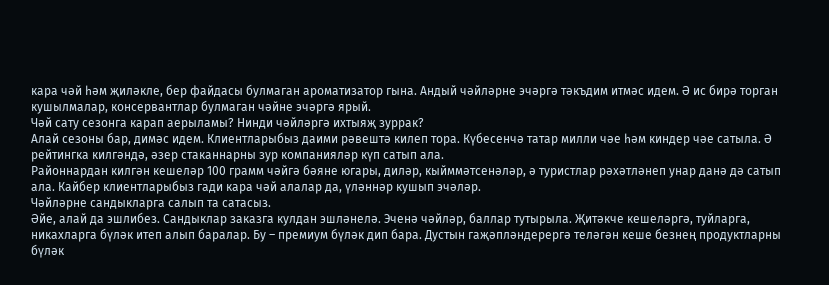кара чәй һәм җиләкле, бер файдасы булмаган ароматизатор гына. Андый чәйләрне эчәргә тәкъдим итмәс идем. Ә ис бирә торган кушылмалар, консервантлар булмаган чәйне эчәргә ярый.
Чәй сату сезонга карап аерыламы? Нинди чәйләргә ихтыяҗ зуррак?
Алай сезоны бар, димәс идем. Клиентларыбыз даими рәвештә килеп тора. Күбесенчә татар милли чәе һәм киндер чәе сатыла. Ә рейтингка килгәндә, әзер стаканнарны зур компанияләр күп сатып ала.
Районнардан килгән кешеләр 100 грамм чәйгә бәяне югары, диләр, кыйммәтсенәләр, ә туристлар рәхәтләнеп унар данә дә сатып ала. Кайбер клиентларыбыз гади кара чәй алалар да, үләннәр кушып эчәләр.
Чәйләрне сандыкларга салып та сатасыз.
Әйе, алай да эшлибез. Сандыклар заказга кулдан эшләнелә. Эченә чәйләр, баллар тутырыла. Җитәкче кешеләргә, туйларга, никахларга бүләк итеп алып баралар. Бу – премиум бүләк дип бара. Дустын гаҗәпләндерергә теләгән кеше безнең продуктларны бүләк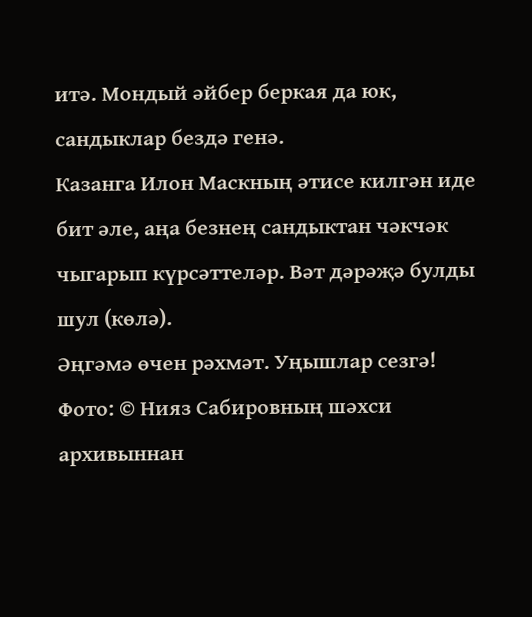итә. Мондый әйбер беркая да юк, сандыклар бездә генә.
Казанга Илон Маскның әтисе килгән иде бит әле, аңа безнең сандыктан чәкчәк чыгарып күрсәттеләр. Вәт дәрәҗә булды шул (көлә).
Әңгәмә өчен рәхмәт. Уңышлар сезгә!
Фото: © Нияз Сабировның шәхси архивыннан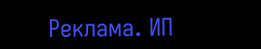Реклама. ИП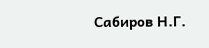Сабиров Н.Г.